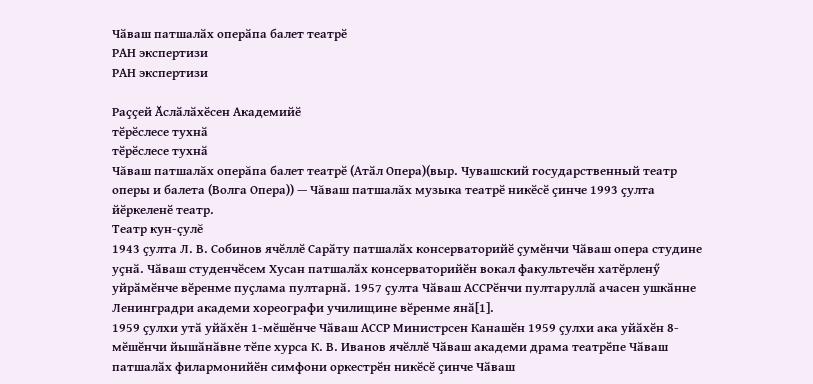Чӑваш патшалӑх оперӑпа балет театрӗ
РАН экспертизи
РАН экспертизи

Раҫҫей Ӑслӑлӑхӗсен Академийӗ
тӗрӗслесе тухнӑ
тӗрӗслесе тухнӑ
Чăваш патшалăх оперăпа балет театрӗ (Атӑл Опера)(выр. Чувашский государственный театр оперы и балета (Волга Опера)) — Чăваш патшалăх музыка театрӗ никӗсӗ ҫинче 1993 ҫулта йӗркеленӗ театр.
Театр кун-çулĕ
1943 ҫулта Л. В. Собинов ячӗллӗ Сарӑту патшалӑх консерваторийӗ ҫумӗнчи Чӑваш опера студине уҫнӑ. Чӑваш студенчӗсем Хусан патшалӑх консерваторийӗн вокал факультечӗн хатӗрленӳ уйрӑмӗнче вӗренме пуҫлама пултарнӑ. 1957 ҫулта Чӑваш АССРӗнчи пултаруллӑ ачасен ушкӑнне Ленинградри академи хореографи училищине вӗренме янӑ[1].
1959 ҫулхи утӑ уйӑхӗн 1-мӗшӗнче Чӑваш АССР Министрсен Канашӗн 1959 ҫулхи ака уйӑхӗн 8-мӗшӗнчи йышӑнӑвне тӗпе хурса К. В. Иванов ячӗллӗ Чӑваш академи драма театрӗпе Чӑваш патшалӑх филармонийӗн симфони оркестрӗн никӗсӗ ҫинче Чӑваш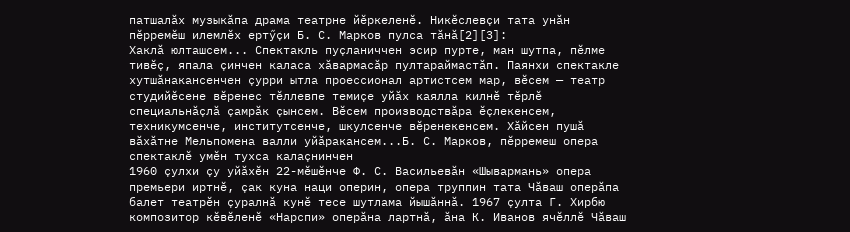патшалӑх музыкӑпа драма театрне йӗркеленӗ. Никӗслевҫи тата унӑн пӗрремӗш илемлӗх ертӳҫи Б. С. Марков пулса тӑнӑ[2][3]:
Хаклӑ юлташсем... Спектакль пуҫланиччен эсир пурте, ман шутпа, пӗлме тивӗҫ, япала ҫинчен каласа хӑвармасӑр пултараймастӑп. Паянхи спектакле хутшӑнакансенчен ҫурри ытла проессионал артистсем мар, вӗсем — театр студийӗсене вӗренес тӗллевпе темиҫе уйӑх каялла килнӗ тӗрлӗ специальнӑҫлӑ ҫамрӑк ҫынсем. Вӗсем производствӑра ӗҫлекенсем, техникумсенче, институтсенче, шкулсенче вӗренекенсем. Хӑйсен пушӑ вӑхӑтне Мельпомена валли уйӑракансем...Б. С. Марков, пӗрремеш опера спектаклӗ умӗн тухса калаҫнинчен
1960 ҫулхи ҫу уйӑхӗн 22-мӗшӗнче Ф. С. Васильевӑн «Шывармань» опера премьери иртнӗ, ҫак куна наци оперин, опера труппин тата Чӑваш оперӑпа балет театрӗн ҫуралнӑ кунӗ тесе шутлама йышӑннӑ. 1967 ҫулта Г. Хирбю композитор кӗвӗленӗ «Нарспи» оперӑна лартнӑ, ӑна К. Иванов ячӗллӗ Чӑваш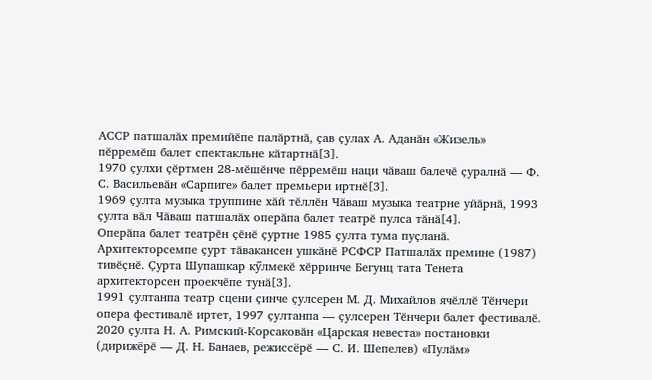АССР патшалӑх премийӗпе палӑртнӑ, ҫав ҫулах А. Аданӑн «Жизель» пӗрремӗш балет спектакльне кӑтартнӑ[3].
1970 ҫулхи ҫӗртмен 28-мӗшӗнче пӗрремӗш наци чӑваш балечӗ ҫуралнӑ — Ф. С. Васильевӑн «Сарпиге» балет премьери иртнӗ[3].
1969 ҫулта музыка труппине хӑй тӗллӗн Чӑваш музыка театрне уйӑрнӑ, 1993 ҫулта вӑл Чӑваш патшалӑх оперӑпа балет театрӗ пулса тӑнӑ[4].
Оперӑпа балет театрӗн ҫӗнӗ ҫуртне 1985 ҫулта тума пуҫланӑ. Архитекторсемпе ҫурт тӑвакансен ушкӑнӗ РСФСР Патшалӑх премине (1987) тивӗҫнӗ. Ҫурта Шупашкар кӳлмекӗ хӗрринче Бегунц тата Тенета архитекторсен проекчӗпе тунӑ[3].
1991 ҫултанпа театр сцени ҫинче ҫулсерен М. Д. Михайлов ячӗллӗ Тӗнчери опера фестивалӗ иртет, 1997 ҫултанпа — ҫулсерен Тӗнчери балет фестивалӗ.
2020 ҫулта Н. А. Римский-Корсаковӑн «Царская невеста» постановки (дирижёрӗ — Д. Н. Банаев, режиссёрӗ — С. И. Шепелев) «Пулӑм»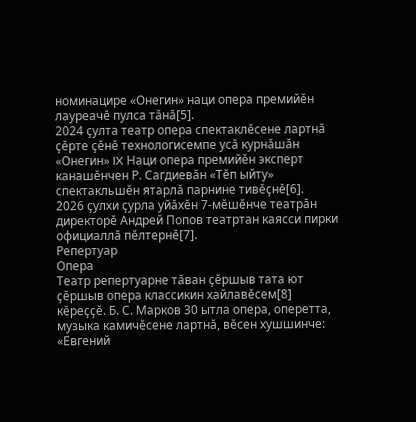номинацире «Онегин» наци опера премийӗн лауреачӗ пулса тӑнӑ[5].
2024 ҫулта театр опера спектаклӗсене лартнӑ ҫӗрте ҫӗнӗ технологисемпе усӑ курнӑшӑн «Онегин» IX Наци опера премийӗн эксперт канашӗнчен Р. Сагдиевӑн «Тӗп ыйту» спектакльшӗн ятарлӑ парнине тивӗҫнӗ[6].
2026 ҫулхи ҫурла уйӑхӗн 7-мӗшӗнче театрӑн директорӗ Андрей Попов театртан каясси пирки официаллӑ пӗлтернӗ[7].
Репертуар
Опера
Театр репертуарне тӑван ҫӗршыв тата ют ҫӗршыв опера классикин хайлавӗсем[8] кӗреҫҫӗ. Б. С. Марков 30 ытла опера, оперетта, музыка камичӗсене лартнӑ, вӗсен хушшинче: «Евгений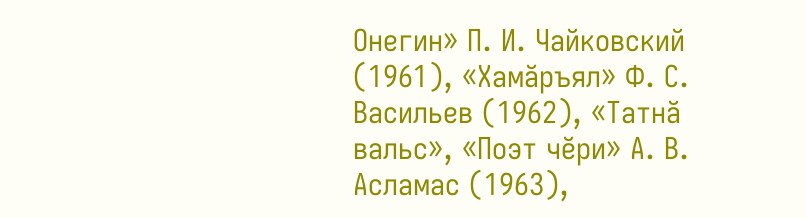Онегин» П. И. Чайковский (1961), «Хамӑръял» Ф. С. Васильев (1962), «Татнӑ вальс», «Поэт чӗри» А. В. Асламас (1963),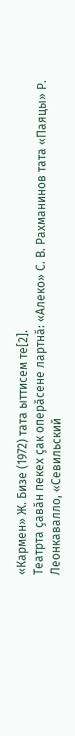«Кармен» Ж. Бизе (1972) тата ыттисем те[2].
Театрта ҫавӑн пекех ҫак оперӑсене лартнӑ: «Алеко» С. В. Рахманинов тата «Паяцы» Р. Леонкавалло, «Севильский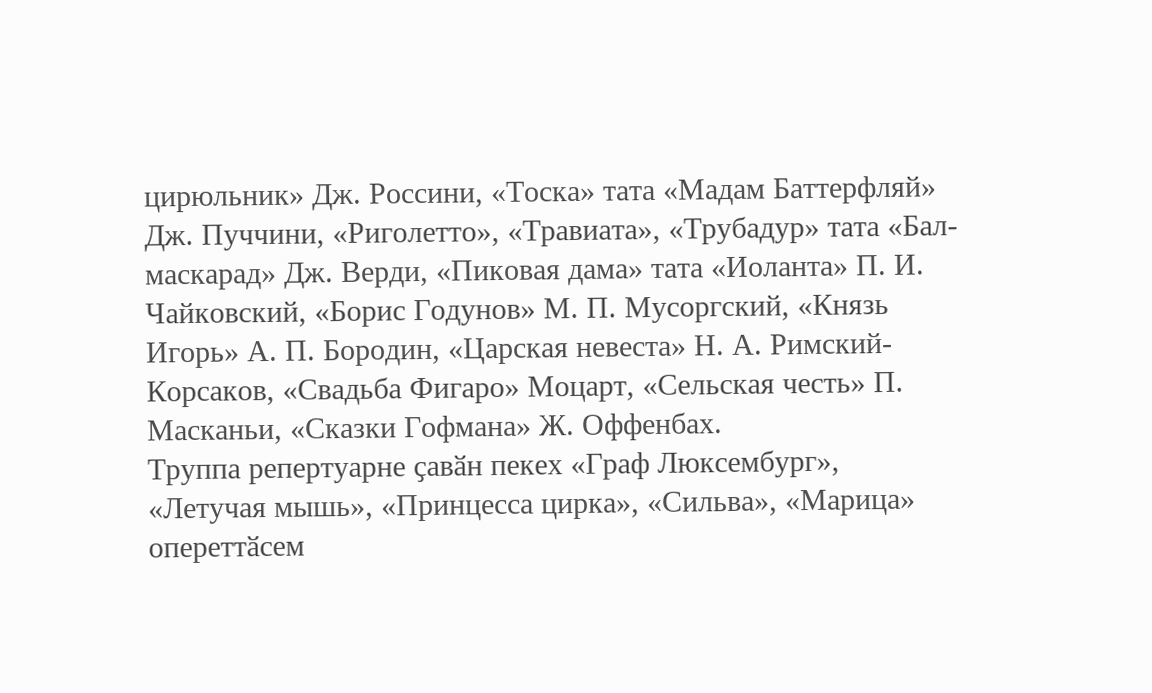цирюльник» Дж. Россини, «Тоска» тата «Мадам Баттерфляй» Дж. Пуччини, «Риголетто», «Травиата», «Трубадур» тата «Бал-маскарад» Дж. Верди, «Пиковая дама» тата «Иоланта» П. И. Чайковский, «Борис Годунов» М. П. Мусоргский, «Князь Игорь» А. П. Бородин, «Царская невеста» Н. А. Римский-Корсаков, «Свадьба Фигаро» Моцарт, «Сельская честь» П. Масканьи, «Сказки Гофмана» Ж. Оффенбах.
Труппа репертуарне ҫавӑн пекех «Граф Люксембург», «Летучая мышь», «Принцесса цирка», «Сильва», «Марица» опереттӑсем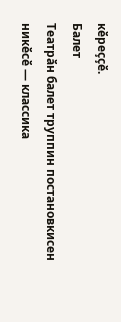кӗреҫҫӗ.
Балет
Театрӑн балет труппин постановкисен никӗсӗ — классика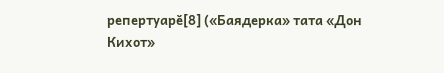репертуарӗ[8] («Баядерка» тата «Дон Кихот»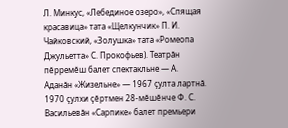Л. Минкус, «Лебединое озеро», «Спящая красавица» тата «Щелкунчик» П. И. Чайковский, «Золушка» тата «Ромеопа Джульетта» С. Прокофьев). Театрӑн пӗрремӗш балет спектакльне — А. Аданӑн «Жизельне» — 1967 ҫулта лартнӑ. 1970 ҫулхи ҫӗртмен 28-мӗшӗнче Ф. С. Васильевӑн «Сарпике» балет премьери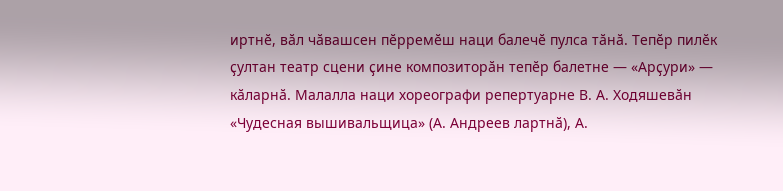иртнӗ, вӑл чӑвашсен пӗрремӗш наци балечӗ пулса тӑнӑ. Тепӗр пилӗк ҫултан театр сцени ҫине композиторӑн тепӗр балетне — «Арҫури» — кӑларнӑ. Малалла наци хореографи репертуарне В. А. Ходяшевӑн «Чудесная вышивальщица» (А. Андреев лартнӑ), А.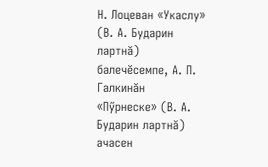Н. Лоцеван «Укаслу» (В. А. Бударин лартнӑ) балечӗсемпе, А. П. Галкинӑн «Пӳрнеске» (В. А. Бударин лартнӑ) ачасен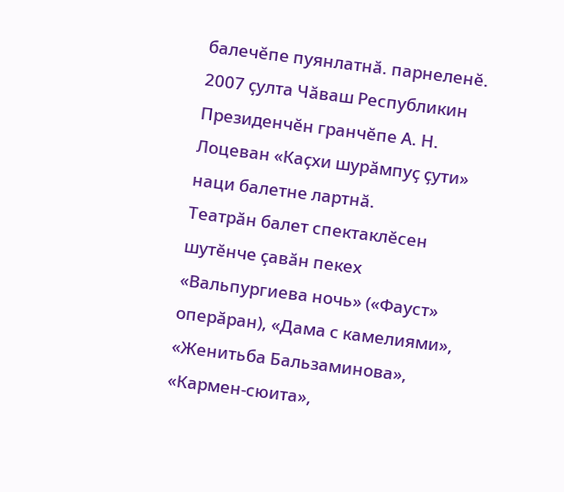балечӗпе пуянлатнӑ. парнеленӗ. 2007 ҫулта Чӑваш Республикин Президенчӗн гранчӗпе А. Н. Лоцеван «Каҫхи шурӑмпуҫ ҫути» наци балетне лартнӑ.
Театрӑн балет спектаклӗсен шутӗнче ҫавӑн пекех «Вальпургиева ночь» («Фауст» оперӑран), «Дама с камелиями», «Женитьба Бальзаминова», «Кармен-сюита»,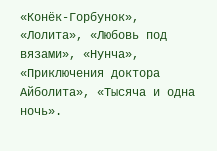«Конёк-Горбунок», «Лолита», «Любовь под вязами», «Нунча», «Приключения доктора Айболита», «Тысяча и одна ночь».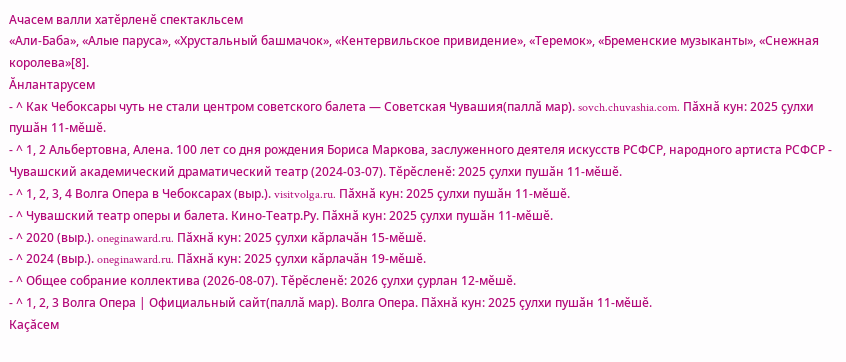Ачасем валли хатӗрленӗ спектакльсем
«Али-Баба», «Алые паруса», «Хрустальный башмачок», «Кентервильское привидение», «Теремок», «Бременские музыканты», «Снежная королева»[8].
Ӑнлантарусем
- ^ Как Чебоксары чуть не стали центром советского балета — Советская Чувашия(паллӑ мар). sovch.chuvashia.com. Пӑхнӑ кун: 2025 ҫулхи пушӑн 11-мӗшӗ.
- ^ 1, 2 Альбертовна, Алена. 100 лет со дня рождения Бориса Маркова, заслуженного деятеля искусств РСФСР, народного артиста РСФСР - Чувашский академический драматический театр (2024-03-07). Тӗрӗсленӗ: 2025 ҫулхи пушӑн 11-мӗшӗ.
- ^ 1, 2, 3, 4 Волга Опера в Чебоксарах (выр.). visitvolga.ru. Пӑхнӑ кун: 2025 ҫулхи пушӑн 11-мӗшӗ.
- ^ Чувашский театр оперы и балета. Кино-Театр.Ру. Пӑхнӑ кун: 2025 ҫулхи пушӑн 11-мӗшӗ.
- ^ 2020 (выр.). oneginaward.ru. Пӑхнӑ кун: 2025 ҫулхи кӑрлачӑн 15-мӗшӗ.
- ^ 2024 (выр.). oneginaward.ru. Пӑхнӑ кун: 2025 ҫулхи кӑрлачӑн 19-мӗшӗ.
- ^ Общее собрание коллектива (2026-08-07). Тӗрӗсленӗ: 2026 ҫулхи ҫурлан 12-мӗшӗ.
- ^ 1, 2, 3 Волга Опера | Официальный сайт(паллӑ мар). Волга Опера. Пӑхнӑ кун: 2025 ҫулхи пушӑн 11-мӗшӗ.
Каçăсем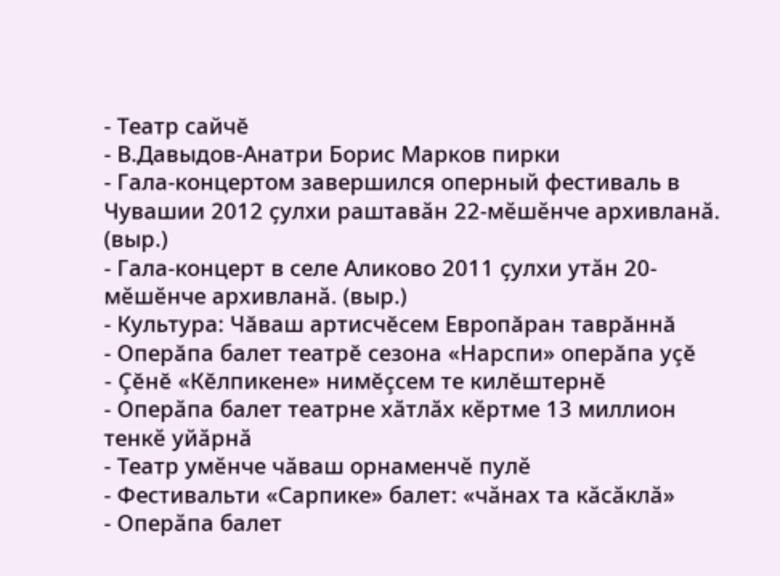- Театр сайчĕ
- В.Давыдов-Анатри Борис Марков пирки
- Гала-концертом завершился оперный фестиваль в Чувашии 2012 ҫулхи раштавӑн 22-мӗшӗнче архивланӑ. (выр.)
- Гала-концерт в селе Аликово 2011 ҫулхи утӑн 20-мӗшӗнче архивланӑ. (выр.)
- Культура: Чăваш артисчĕсем Европăран таврăннă
- Оперăпа балет театрĕ сезона «Нарспи» оперăпа уçĕ
- Çĕнĕ «Кĕлпикене» нимĕçсем те килĕштернĕ
- Оперӑпа балет театрне хӑтлӑх кӗртме 13 миллион тенкӗ уйӑрнӑ
- Театр умӗнче чӑваш орнаменчӗ пулӗ
- Фестивальти «Сарпике» балет: «чӑнах та кӑсӑклӑ»
- Оперӑпа балет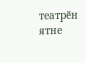театрӗн ятне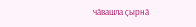чӑвашла ҫырнӑ